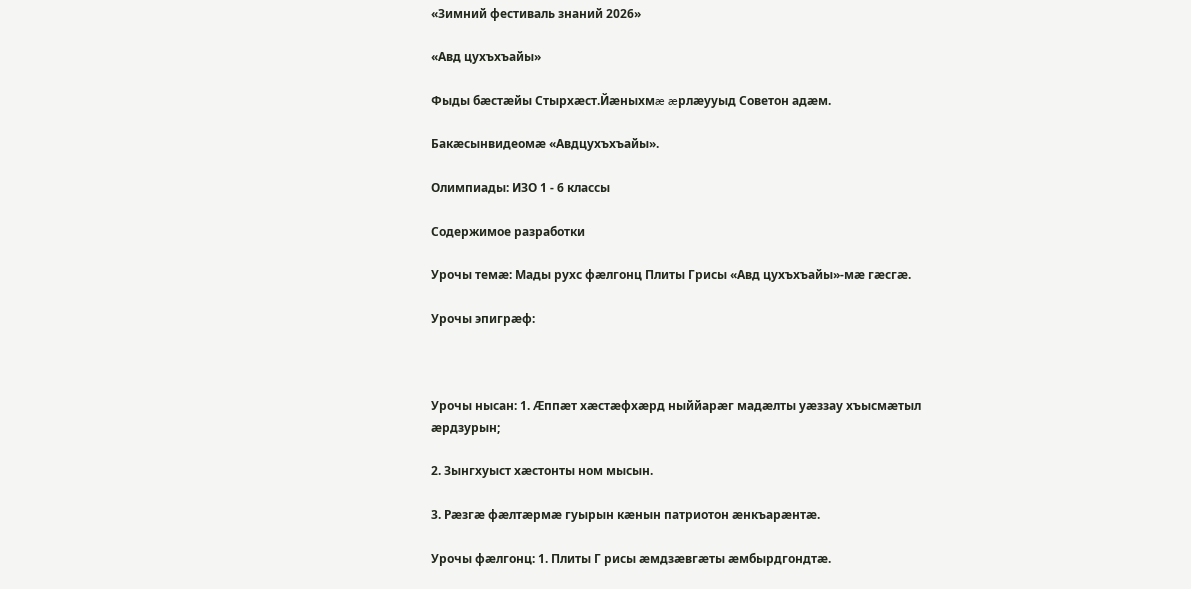«Зимний фестиваль знаний 2026»

«Авд цухъхъайы»

Фыды бæстæйы Стырхæст.Йæныхмæ æрлæууыд Советон адæм.

Бакæсынвидеомæ «Авдцухъхъайы».

Олимпиады: ИЗО 1 - 6 классы

Содержимое разработки

Урочы темæ: Мады рухс фӕлгонц Плиты Грисы «Авд цухъхъайы»-мӕ гӕсгӕ.

Урочы эпигрæф:



Урочы нысан: 1. Æппæт хæстæфхæрд ныййарæг мадæлты уæззау хъысмæтыл ӕрдзурын;

2. Зынгхуыст хæстонты ном мысын.

3. Рæзгæ фæлтæрмæ гуырын кæнын патриотон æнкъарæнтæ.

Урочы фæлгонц: 1. Плиты Г рисы æмдзæвгæты æмбырдгондтæ.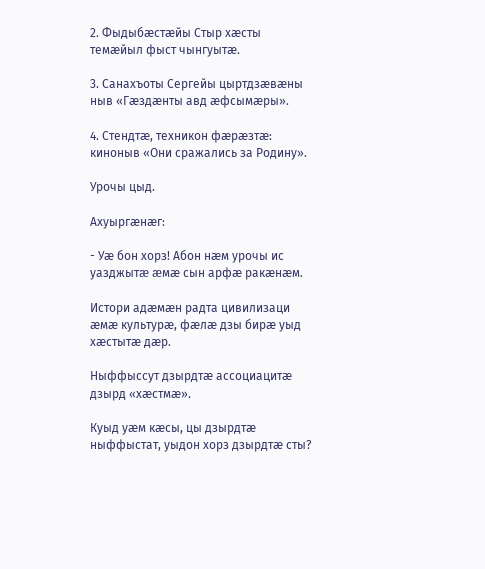2. Фыдыбæстæйы Стыр хæсты темæйыл фыст чынгуытæ.

3. Санахъоты Сергейы цыртдзæвæны ныв «Гæздæнты авд æфсымæры».

4. Стендтæ, техникон фæрæзтæ: киноныв «Они сражались за Родину».

Урочы цыд.

Ахуыргæнæг:

- Уæ бон хорз! Абон нæм урочы ис уазджытæ æмæ сын арфæ ракæнæм.

Истори адæмæн радта цивилизаци æмæ культурæ, фæлæ дзы бирæ уыд хæстытæ дæр.

Ныффыссут дзырдтæ ассоциацитæ дзырд «хæстмæ».

Куыд уæм кæсы, цы дзырдтæ ныффыстат, уыдон хорз дзырдтæ сты?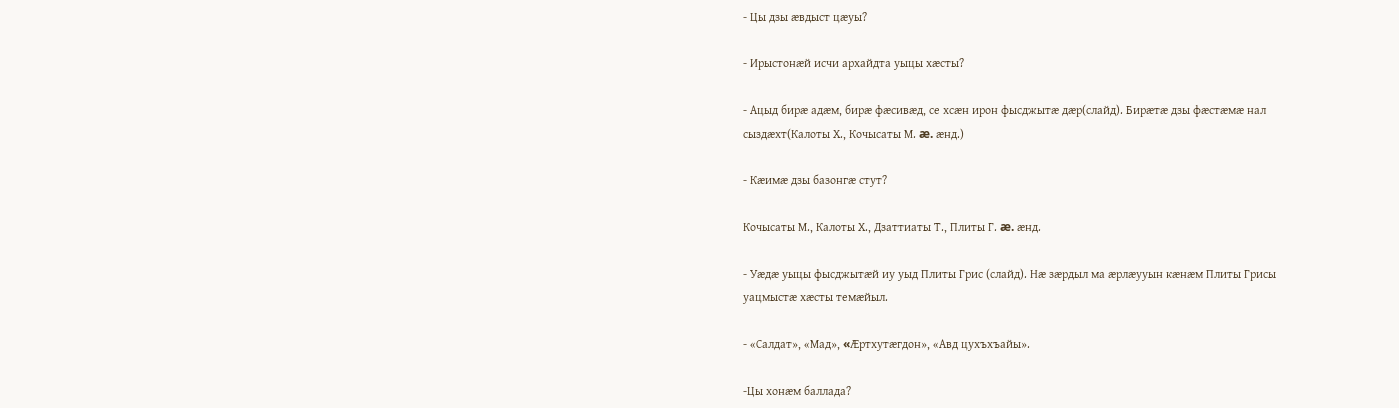- Цы дзы æвдыст цæуы?

- Ирыстонæй исчи архайдта уыцы хæсты?

- Ацыд бирæ адæм, бирæ фæсивæд, се хсæн ирон фысджытæ дæр(слайд). Бирæтæ дзы фæстæмæ нал сыздæхт(Калоты Х., Кочысаты М. æ. æнд.)

- Кæимæ дзы базонгæ стут?

Кочысаты М., Калоты Х., Дзаттиаты Т., Плиты Г. æ. æнд.

- Уæдæ уыцы фысджытæй иу уыд Плиты Грис (слайд). Нæ зæрдыл ма æрлæууын кæнæм Плиты Грисы уацмыстæ хæсты темæйыл.

- «Салдат», «Мад», «Æртхутæгдон», «Авд цухъхъайы».

-Цы хонӕм баллада?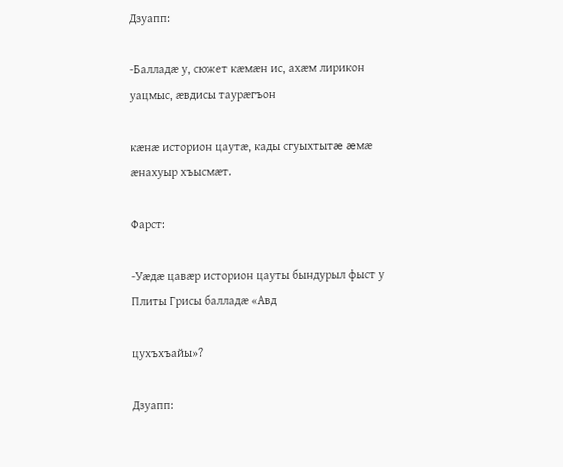Дзуапп:

-Балладæ у, сюжет кæмæн ис, ахæм лирикон уацмыс, æвдисы таурæгъон

кæнæ историон цаутæ, кады сгуыхтытæ æмæ æнахуыр хъысмæт.

Фарст:

-Уæдæ цавæр историон цауты бындурыл фыст у Плиты Грисы балладæ «Авд

цухъхъайы»?

Дзуапп: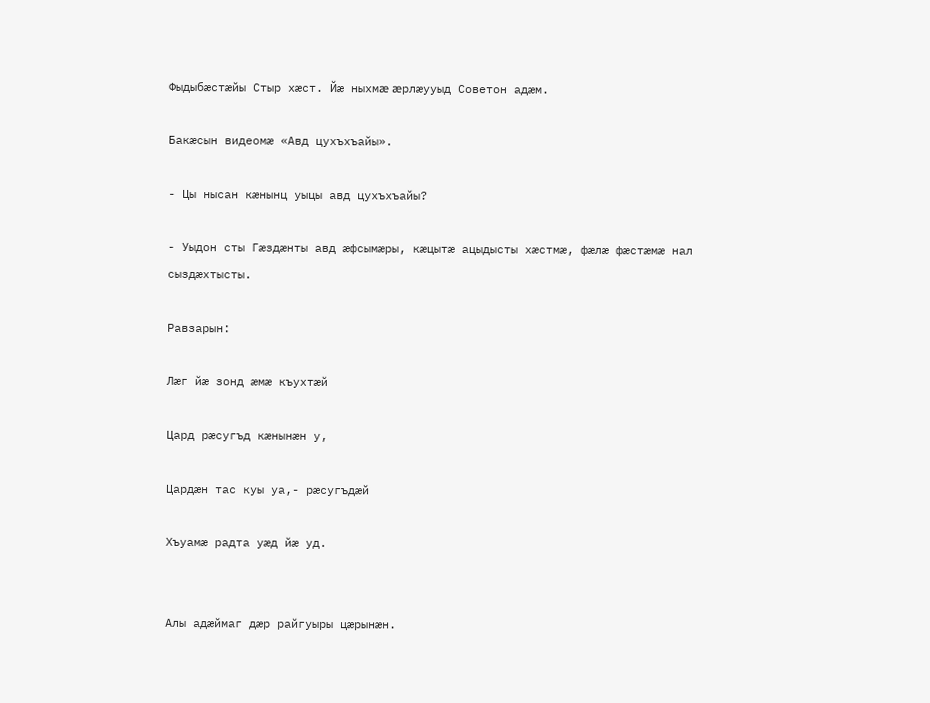Фыдыбæстæйы Стыр хæст. Йæ ныхмæ æрлæууыд Советон адæм.

Бакæсын видеомæ «Авд цухъхъайы».

- Цы нысан кæнынц уыцы авд цухъхъайы?

- Уыдон сты Гæздæнты авд æфсымæры, кæцытæ ацыдысты хæстмæ, фæлæ фæстæмæ нал сыздæхтысты.

Равзарын:

Лæг йæ зонд æмæ къухтæй

Цард рæсугъд кæнынæн у,

Цардæн тас куы уа,- рæсугъдæй

Хъуамæ радта уæд йæ уд.


Алы адæймаг дæр райгуыры цæрынæн.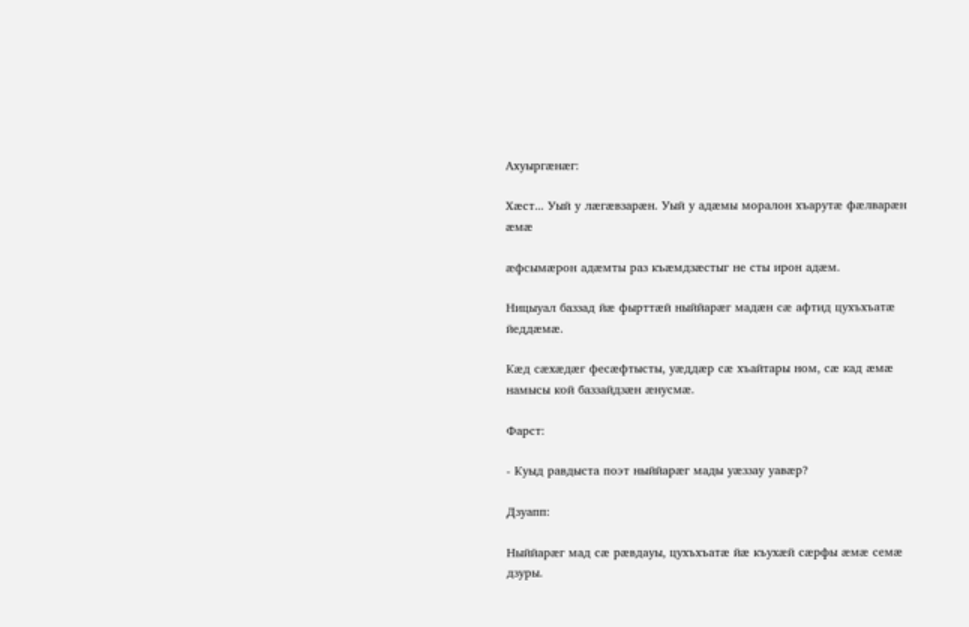Ахуыргæнæг:

Хæст... Уый у лæгæвзарæн. Уый у адæмы моралон хъарутæ фæлварæн æмæ

æфсымæрон адæмты раз къæмдзæстыг не сты ирон адæм.

Ницыуал баззад йæ фырттæй ныййарæг мадæн сæ афтид цухъхъатæ йеддæмæ.

Кæд сæхæдæг фесæфтысты, уæддæр сæ хъайтары ном, сæ кад æмæ намысы кой баззайдзæн æнусмæ.

Фарст:

- Куыд равдыста поэт ныййарæг мады уæззау уавæр?

Дзуапп:

Ныййарæг мад сæ рæвдауы, цухъхъатæ йæ къухæй сæрфы æмæ семæ дзуры.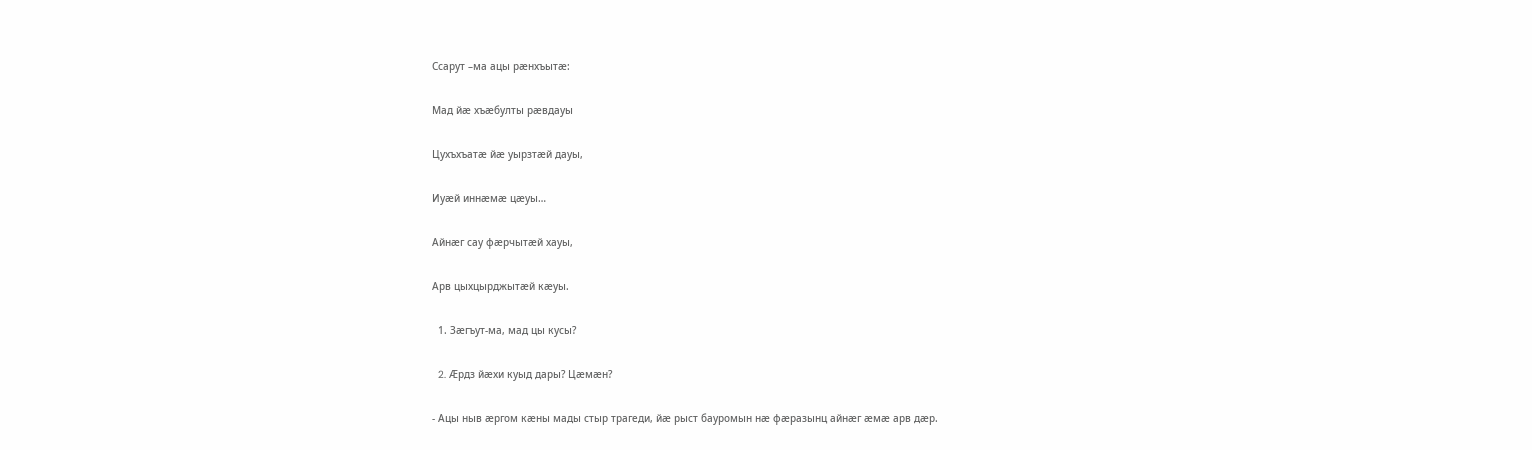Ссарут –ма ацы рæнхъытæ:

Мад йæ хъæбулты рæвдауы

Цухъхъатæ йæ уырзтæй дауы,

Иуæй иннæмæ цæуы…

Айнæг сау фæрчытæй хауы,

Арв цыхцырджытæй кæуы.

  1. Зæгъут-ма, мад цы кусы?

  2. Æрдз йæхи куыд дары? Цæмæн?

- Ацы ныв æргом кæны мады стыр трагеди, йæ рыст бауромын нæ фæразынц айнæг æмæ арв дæр.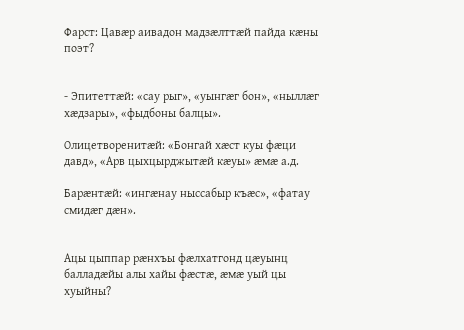Фарст: Цавæр аивадон мадзæлттæй пайда кæны поэт?


- Эпитеттæй: «сау рыг», «уынгæг бон», «ныллæг хæдзары», «фыдбоны балцы».

Олицетворенитæй: «Бонгай хæст куы фæци давд», «Арв цыхцырджытæй кæуы» æмæ а.д.

Барæнтæй: «ингæнау ныссабыр къæс», «фатау смидæг дæн».


Ацы цыппар рæнхъы фæлхатгонд цæуынц балладæйы алы хайы фæстæ, æмæ уый цы хуыйны?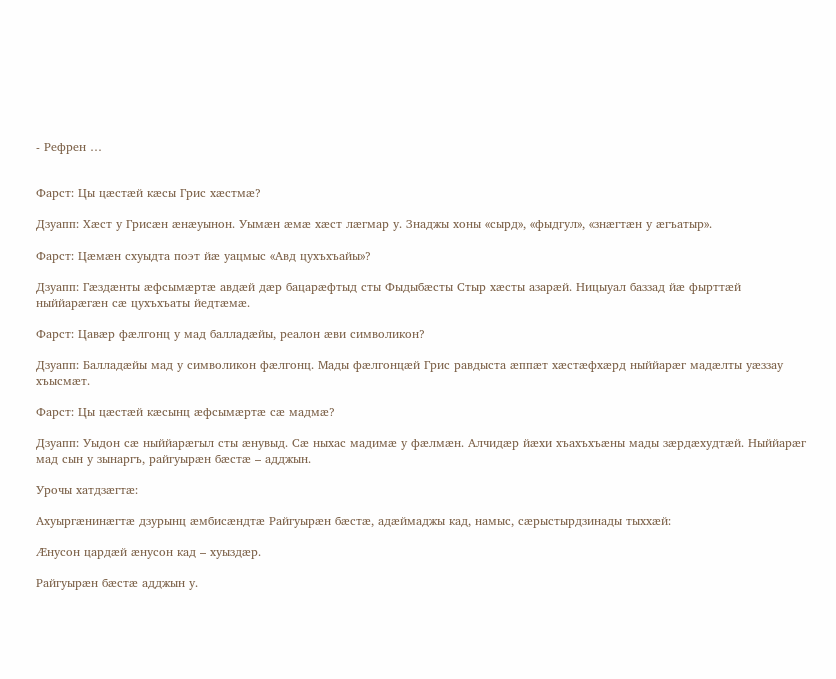- Рефрен …


Фарст: Цы цæстæй кæсы Грис хæстмæ?

Дзуапп: Хæст у Грисæн æнæуынон. Уымæн æмæ хæст лæгмар у. Знаджы хоны «сырд», «фыдгул», «знæгтæн у æгъатыр».

Фарст: Цæмæн схуыдта поэт йæ уацмыс «Авд цухъхъайы»?

Дзуапп: Гæздæнты æфсымæртæ авдæй дæр бацарæфтыд сты Фыдыбæсты Стыр хæсты азарæй. Ницыуал баззад йæ фырттæй ныййарæгæн сæ цухъхъаты йедтæмæ.

Фарст: Цавæр фæлгонц у мад балладæйы, реалон æви символикон?

Дзуапп: Балладæйы мад у символикон фæлгонц. Мады фæлгонцæй Грис равдыста æппæт хæстæфхæрд ныййарæг мадæлты уæззау хъысмæт.

Фарст: Цы цæстæй кæсынц æфсымæртæ сæ мадмæ?

Дзуапп: Уыдон сæ ныййарæгыл сты æнувыд. Сæ ныхас мадимæ у фæлмæн. Алчидæр йæхи хъахъхъæны мады зæрдæхудтæй. Ныййарæг мад сын у зынаргъ, райгуырæн бæстæ – адджын.

Урочы хатдзæгтæ:

Ахуыргæнинæгтæ дзурынц æмбисæндтæ Райгуырæн бæстæ, адæймаджы кад, намыс, сæрыстырдзинады тыххæй:

Æнусон цардæй æнусон кад – хуыздæр.

Райгуырæн бæстæ адджын у.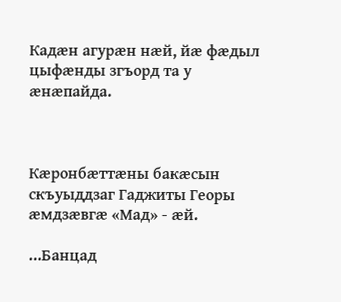Кадæн агурæн нæй, йæ фæдыл цыфæнды згъорд та у æнæпайда.



Кæронбæттæны бакæсын скъуыддзаг Гаджиты Георы æмдзæвгæ «Мад» - æй.

…Банцад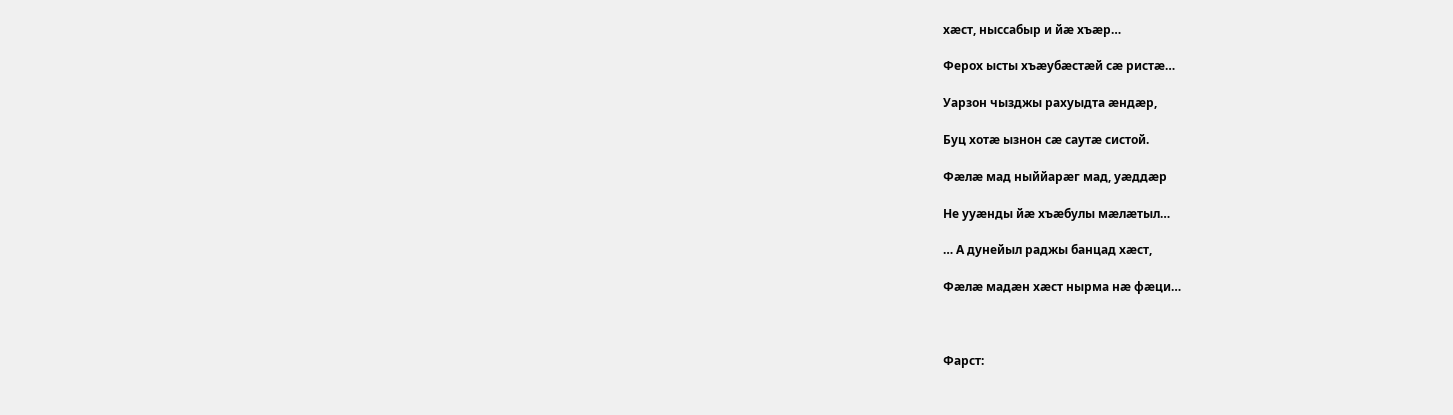хæст, ныссабыр и йæ хъæр…

Ферох ысты хъæубæстæй сæ ристæ…

Уарзон чызджы рахуыдта æндæр,

Буц хотæ ызнон сæ саутæ систой.

Фæлæ мад ныййарæг мад, уæддæр

Не ууæнды йæ хъæбулы мæлæтыл…

… А дунейыл раджы банцад хæст,

Фæлæ мадæн хæст нырма нæ фæци…



Фарст: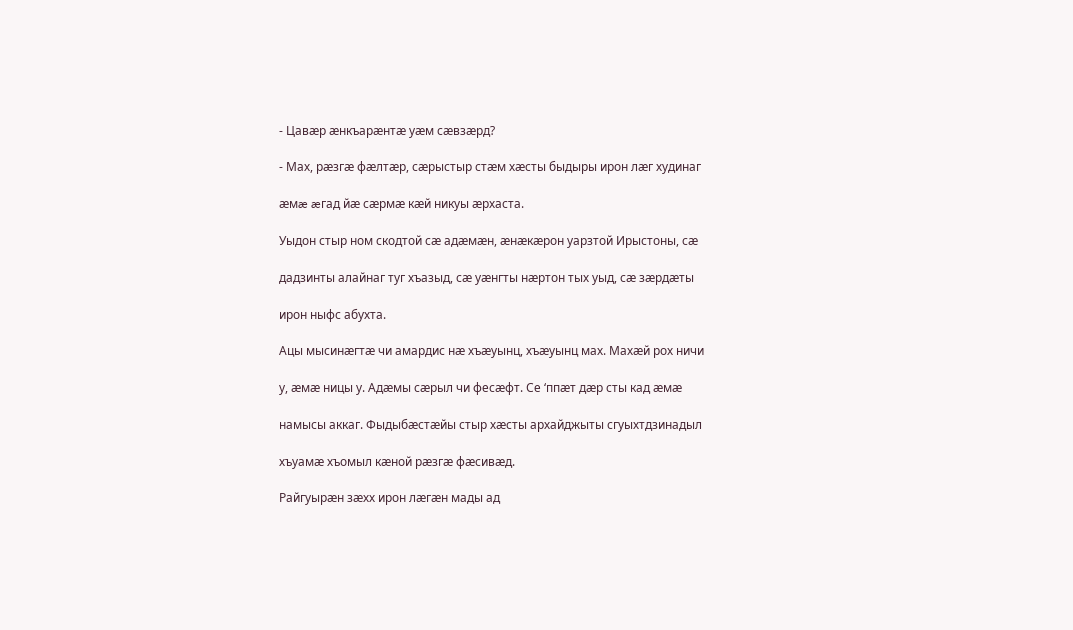- Цавæр æнкъарæнтæ уæм сæвзæрд?

- Мах, рæзгæ фæлтæр, сæрыстыр стæм хæсты быдыры ирон лæг худинаг

æмæ æгад йæ сæрмæ кæй никуы æрхаста.

Уыдон стыр ном скодтой сæ адæмæн, æнæкæрон уарзтой Ирыстоны, сæ

дадзинты алайнаг туг хъазыд, сæ уæнгты нæртон тых уыд, сæ зæрдæты

ирон ныфс абухта.

Ацы мысинæгтæ чи амардис нæ хъæуынц, хъæуынц мах. Махæй рох ничи

у, æмæ ницы у. Адæмы сæрыл чи фесæфт. Се ‘ппæт дæр сты кад æмæ

намысы аккаг. Фыдыбæстæйы стыр хæсты архайджыты сгуыхтдзинадыл

хъуамæ хъомыл кæной рæзгæ фæсивæд.

Райгуырæн зæхх ирон лæгæн мады ад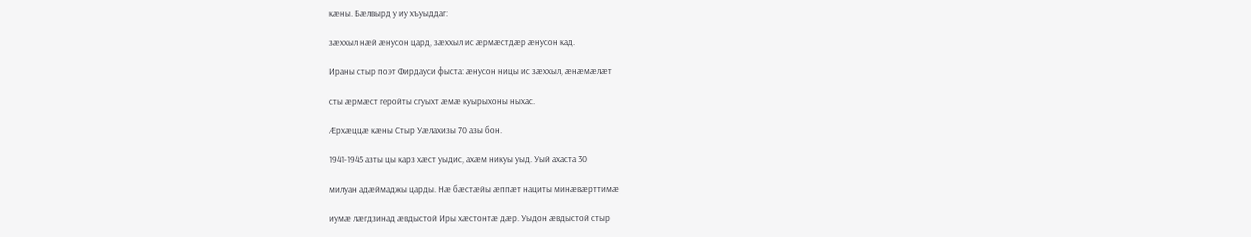кæны. Бæлвырд у иу хъуыддаг:

зæххыл нæй æнусон цард, зæххыл ис æрмæстдæр æнусон кад.

Ираны стыр поэт Фирдауси фыста: æнусон ницы ис зæххыл, æнæмæлæт

сты æрмæст геройты сгуыхт æмæ куырыхоны ныхас.

Æрхæццæ кæны Стыр Уæлахизы 70 азы бон.

1941-1945 азты цы карз хæст уыдис, ахæм никуы уыд. Уый ахаста 30

милуан адæймаджы царды. Нæ бæстæйы æппæт нациты минæвæрттимæ

иумæ лæгдзинад æвдыстой Иры хæстонтæ дæр. Уыдон æвдыстой стыр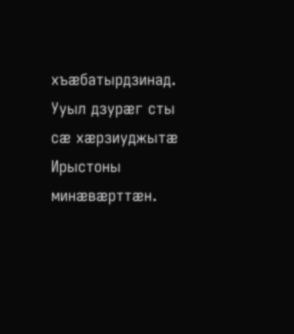хъæбатырдзинад. Ууыл дзурæг сты сæ хæрзиуджытæ Ирыстоны минæвæрттæн.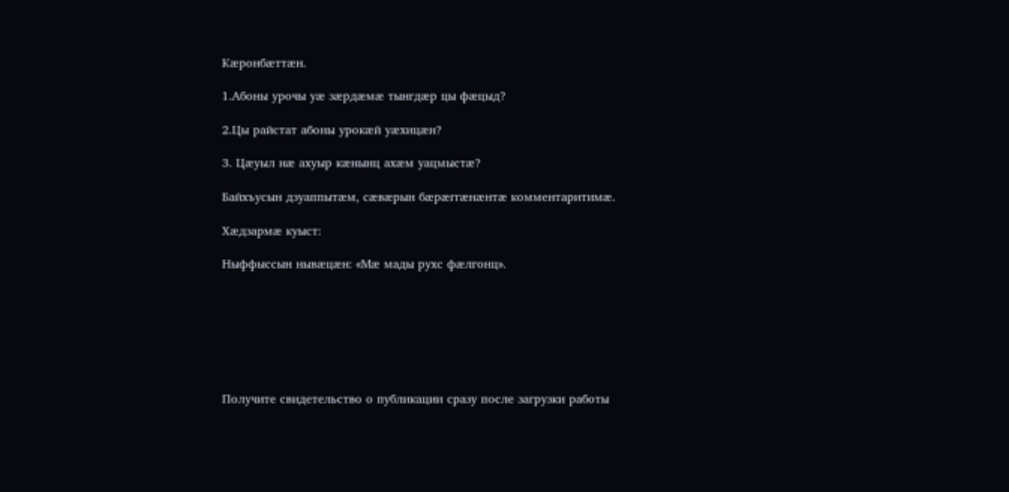Кæронбæттæн.

1.Абоны урочы уæ зæрдæмæ тынгдæр цы фæцыд?

2.Цы райстат абоны урокæй уæхицæн?

3. Цæуыл нæ ахуыр кæнынц ахæм уацмыстæ?

Байхъусын дзуаппытæм, сæвæрын бæрæггæнæнтæ комментаритимæ.

Хæдзармæ куыст:

Ныффыссын нывæцæн: «Мæ мады рухс фæлгонц».







Получите свидетельство о публикации сразу после загрузки работы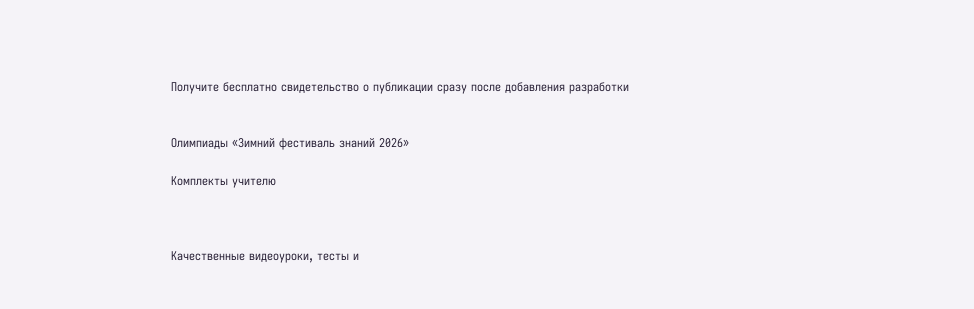Получите бесплатно свидетельство о публикации сразу после добавления разработки


Олимпиады «Зимний фестиваль знаний 2026»

Комплекты учителю



Качественные видеоуроки, тесты и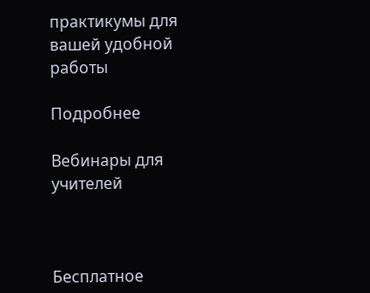практикумы для вашей удобной работы

Подробнее

Вебинары для учителей



Бесплатное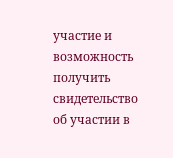участие и возможность получить свидетельство об участии в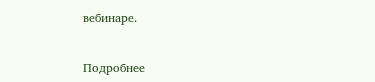вебинаре.


Подробнее